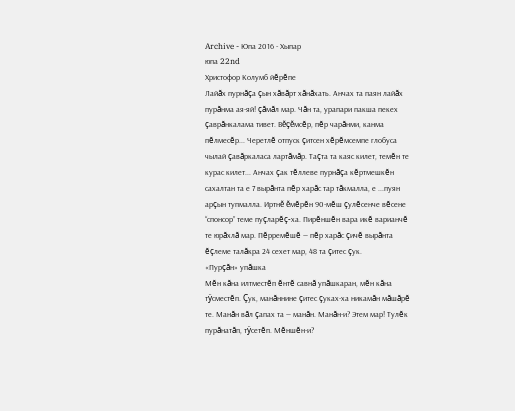Archive - Юпа 2016 - Хыпар
юпа 22nd
Христофор Колумб йĕрĕпе
Лайăх пурнăçа çын хăвăрт хăнăхать. Анчах та паян лайăх пурăнма ая-яй! çăмăл мар. Чăн та, урапари пакша пекех çаврăнкалама тивет. Вĕçĕмсĕр, пĕр чарăнми, канма пĕлмесĕр... Черетлĕ отпуск çитсен хĕрĕмсемпе глобуса чылай çавăркаласа лартăмăр. Таçта та каяс килет, темĕн те курас килет... Анчах çак тĕллеве пурнăçа кĕртмешкĕн сахалтан та е 7 вырăнта пĕр харăс тар тăкмалла, е ...пуян арçын тупмалла. Иртнĕ ĕмĕрĕн 90-мĕш çулĕсенче вĕсене “спонсор” теме пуçларĕç-ха. Пирĕншĕн вара икĕ варианчĕ те юрăхлă мар. Пĕрремĕшĕ — пĕр харăс çичĕ вырăнта ĕçлеме талăкра 24 сехет мар, 48 та çитес çук.
«Пурçăн» упăшка
Мĕн кăна илтместĕп ĕнтĕ савнă упăшкаран, мĕн кăна тÿсместĕп. Çук, манăннине çитес çуках-ха никамăн мăшăрĕ те. Манăн вăл çапах та — манăн. Манăн-и? Этем мар! Тулĕк пурăнатăп, тÿсетĕп. Мĕншĕн-и?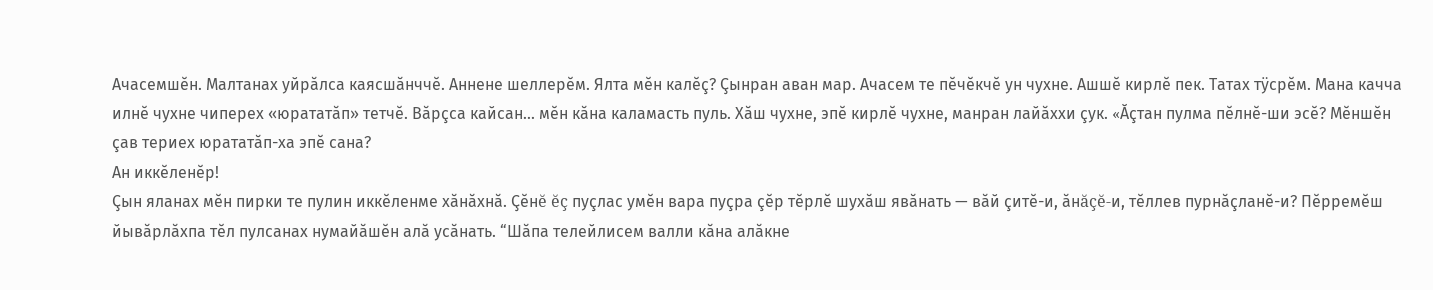Ачасемшĕн. Малтанах уйрăлса каясшăнччĕ. Аннене шеллерĕм. Ялта мĕн калĕç? Çынран аван мар. Ачасем те пĕчĕкчĕ ун чухне. Ашшĕ кирлĕ пек. Татах тÿсрĕм. Мана качча илнĕ чухне чиперех «юрататăп» тетчĕ. Вăрçса кайсан... мĕн кăна каламасть пуль. Хăш чухне, эпĕ кирлĕ чухне, манран лайăххи çук. «Ăçтан пулма пĕлнĕ-ши эсĕ? Мĕншĕн çав териех юрататăп-ха эпĕ сана?
Ан иккĕленĕр!
Çын яланах мĕн пирки те пулин иккĕленме хăнăхнă. Çĕнĕ ĕç пуçлас умĕн вара пуçра çĕр тĕрлĕ шухăш явăнать — вăй çитĕ-и, ăнăçĕ-и, тĕллев пурнăçланĕ-и? Пĕрремĕш йывăрлăхпа тĕл пулсанах нумайăшĕн алă усăнать. “Шăпа телейлисем валли кăна алăкне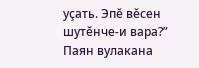уçать. Эпĕ вĕсен шутĕнче-и вара?”
Паян вулакана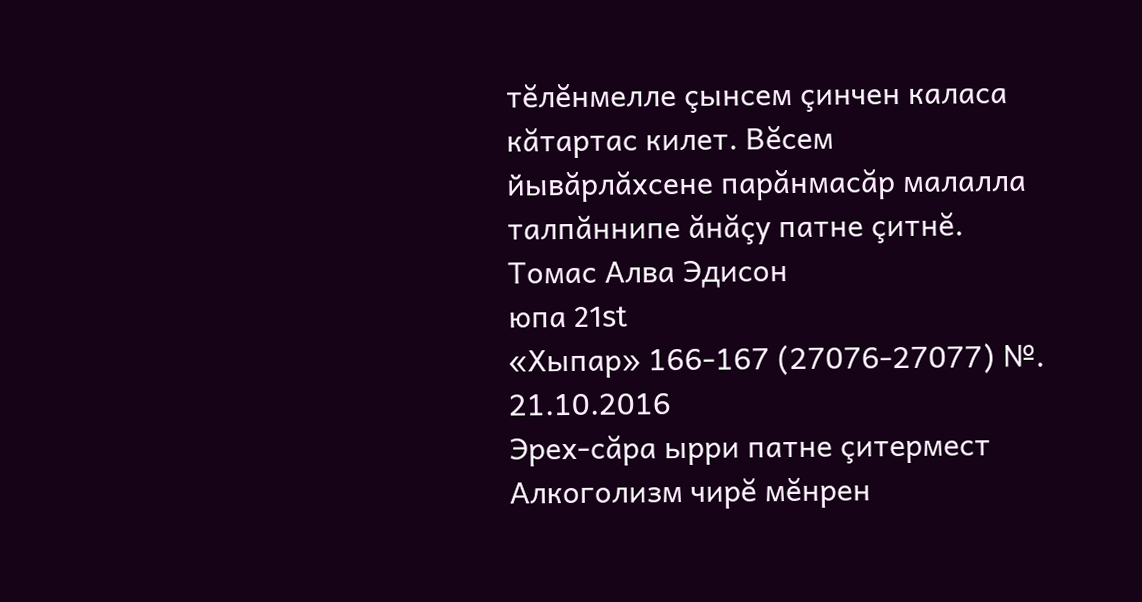тĕлĕнмелле çынсем çинчен каласа кăтартас килет. Вĕсем йывăрлăхсене парăнмасăр малалла талпăннипе ăнăçу патне çитнĕ.
Томас Алва Эдисон
юпа 21st
«Хыпар» 166-167 (27076-27077) №. 21.10.2016
Эрех-сăра ырри патне çитермест
Алкоголизм чирĕ мĕнрен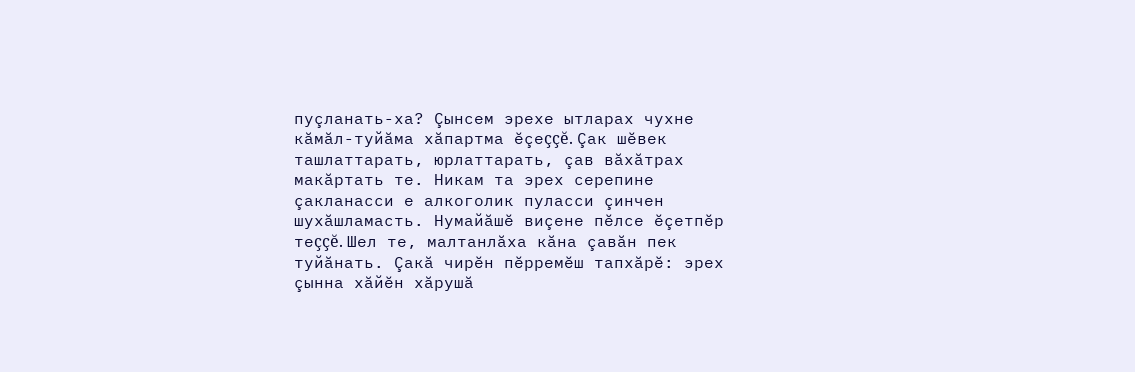пуçланать-ха? Çынсем эрехе ытларах чухне кăмăл-туйăма хăпартма ĕçеççĕ. Çак шĕвек ташлаттарать, юрлаттарать, çав вăхăтрах макăртать те. Никам та эрех серепине çакланасси е алкоголик пуласси çинчен шухăшламасть. Нумайăшĕ виçене пĕлсе ĕçетпĕр теççĕ. Шел те, малтанлăха кăна çавăн пек туйăнать. Çакă чирĕн пĕрремĕш тапхăрĕ: эрех çынна хăйĕн хăрушă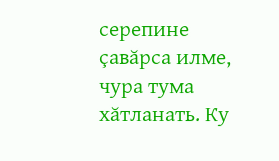серепине çавăрса илме, чура тума хăтланать. Ку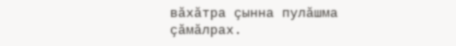вăхăтра çынна пулăшма çăмăлрах.